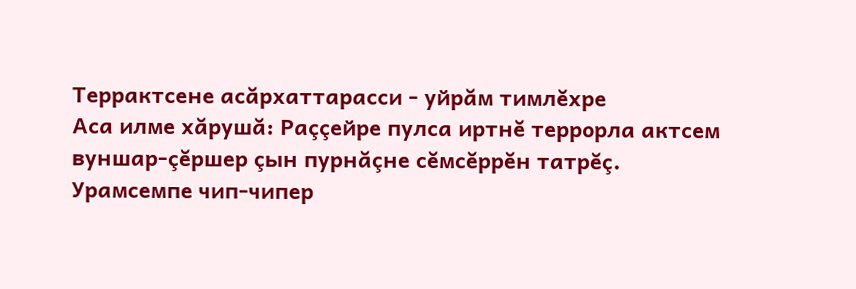Террактсене асăрхаттарасси - уйрăм тимлĕхре
Аса илме хăрушă: Раççейре пулса иртнĕ террорла актсем вуншар-çĕршер çын пурнăçне сĕмсĕррĕн татрĕç. Урамсемпе чип-чипер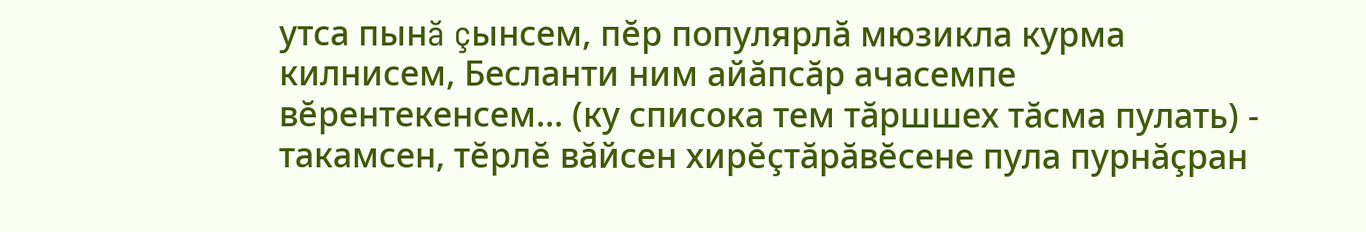утса пынă çынсем, пĕр популярлă мюзикла курма килнисем, Бесланти ним айăпсăр ачасемпе вĕрентекенсем... (ку списока тем тăршшех тăсма пулать) - такамсен, тĕрлĕ вăйсен хирĕçтăрăвĕсене пула пурнăçран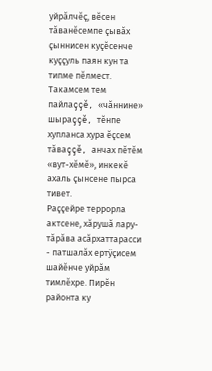уйрăлчĕç, вĕсен тăванĕсемпе çывăх çыннисен куçĕсенче куççуль паян кун та типме пĕлмест. Такамсем тем пайлаççĕ, «чăннине» шыраççĕ, тĕнпе хупланса хура ĕçсем тăваççĕ, анчах пĕтĕм «вут-хĕмĕ», инкекĕ ахаль çынсене пырса тивет.
Раççейре террорла актсене, хăрушă лару-тăрăва асăрхаттарасси - патшалăх ертÿçисем шайĕнче уйрăм тимлĕхре. Пирĕн районта ку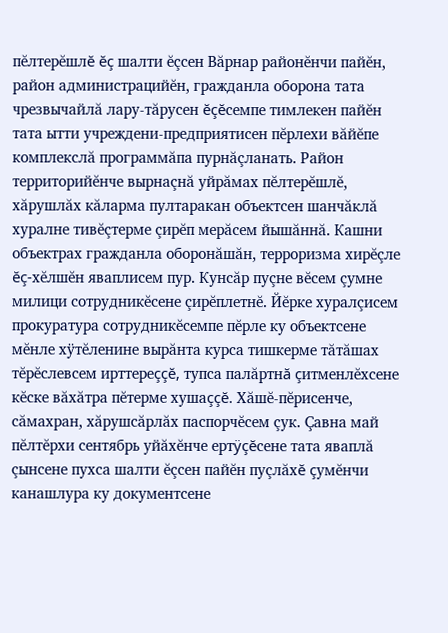пĕлтерĕшлĕ ĕç шалти ĕçсен Вăрнар районĕнчи пайĕн, район администрацийĕн, гражданла оборона тата чрезвычайлă лару-тăрусен ĕçĕсемпе тимлекен пайĕн тата ытти учреждени-предприятисен пĕрлехи вăйĕпе комплекслă программăпа пурнăçланать. Район территорийĕнче вырнаçнă уйрăмах пĕлтерĕшлĕ, хăрушлăх кăларма пултаракан объектсен шанчăклă хуралне тивĕçтерме çирĕп мерăсем йышăннă. Кашни объектрах гражданла оборонăшăн, терроризма хирĕçле ĕç-хĕлшĕн яваплисем пур. Кунсăр пуçне вĕсем çумне милици сотрудникĕсене çирĕплетнĕ. Йĕрке хуралçисем прокуратура сотрудникĕсемпе пĕрле ку объектсене мĕнле хÿтĕленине вырăнта курса тишкерме тăтăшах тĕрĕслевсем ирттереççĕ, тупса палăртнă çитменлĕхсене кĕске вăхăтра пĕтерме хушаççĕ. Хăшĕ-пĕрисенче, сăмахран, хăрушсăрлăх паспорчĕсем çук. Çавна май пĕлтĕрхи сентябрь уйăхĕнче ертÿçĕсене тата яваплă çынсене пухса шалти ĕçсен пайĕн пуçлăхĕ çумĕнчи канашлура ку документсене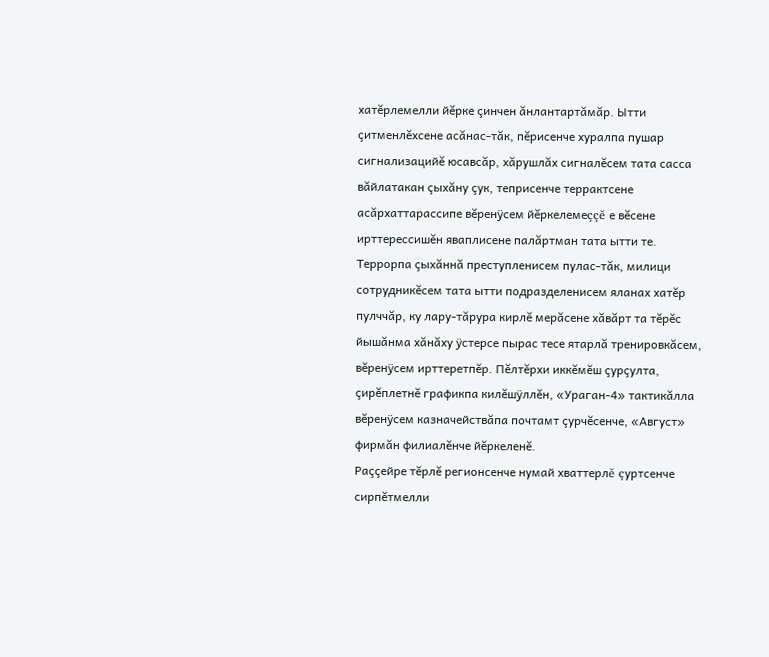хатĕрлемелли йĕрке çинчен ăнлантартăмăр. Ытти çитменлĕхсене асăнас-тăк, пĕрисенче хуралпа пушар сигнализацийĕ юсавсăр, хăрушлăх сигналĕсем тата сасса вăйлатакан çыхăну çук, теприсенче террактсене асăрхаттарассипе вĕренÿсем йĕркелемеççĕ е вĕсене ирттерессишĕн яваплисене палăртман тата ытти те.
Террорпа çыхăннă преступленисем пулас-тăк, милици сотрудникĕсем тата ытти подразделенисем яланах хатĕр пулччăр, ку лару-тăрура кирлĕ мерăсене хăвăрт та тĕрĕс йышăнма хăнăху ÿстерсе пырас тесе ятарлă тренировкăсем, вĕренÿсем ирттеретпĕр. Пĕлтĕрхи иккĕмĕш çурçулта, çирĕплетнĕ графикпа килĕшÿллĕн, «Ураган-4» тактикăлла вĕренÿсем казначействăпа почтамт çурчĕсенче, «Август» фирмăн филиалĕнче йĕркеленĕ.
Раççейре тĕрлĕ регионсенче нумай хваттерлĕ çуртсенче сирпĕтмелли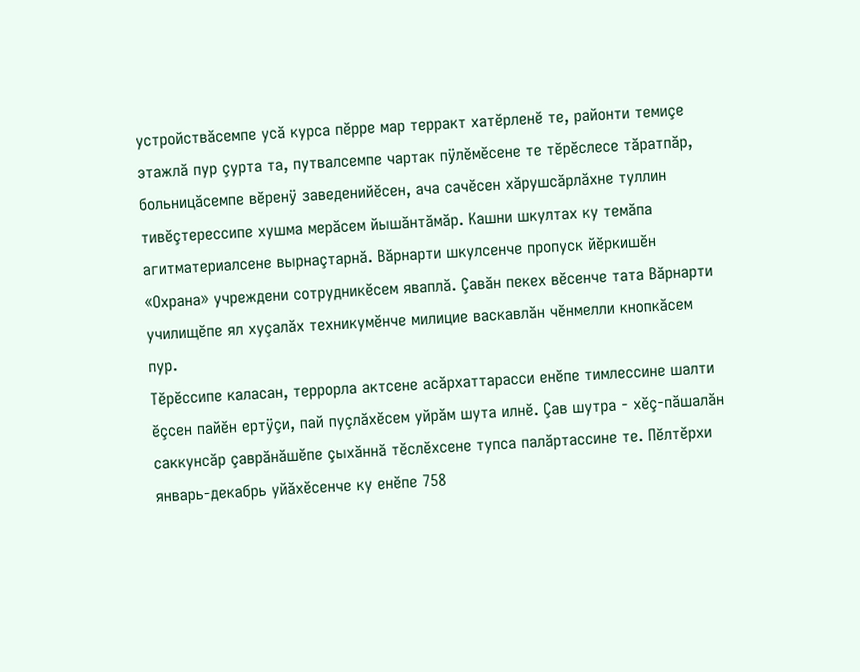устройствăсемпе усă курса пĕрре мар терракт хатĕрленĕ те, районти темиçе этажлă пур çурта та, путвалсемпе чартак пÿлĕмĕсене те тĕрĕслесе тăратпăр, больницăсемпе вĕренÿ заведенийĕсен, ача сачĕсен хăрушсăрлăхне туллин тивĕçтерессипе хушма мерăсем йышăнтăмăр. Кашни шкултах ку темăпа агитматериалсене вырнаçтарнă. Вăрнарти шкулсенче пропуск йĕркишĕн «Охрана» учреждени сотрудникĕсем яваплă. Çавăн пекех вĕсенче тата Вăрнарти училищĕпе ял хуçалăх техникумĕнче милицие васкавлăн чĕнмелли кнопкăсем пур.
Тĕрĕссипе каласан, террорла актсене асăрхаттарасси енĕпе тимлессине шалти ĕçсен пайĕн ертÿçи, пай пуçлăхĕсем уйрăм шута илнĕ. Çав шутра - хĕç-пăшалăн саккунсăр çаврăнăшĕпе çыхăннă тĕслĕхсене тупса палăртассине те. Пĕлтĕрхи январь-декабрь уйăхĕсенче ку енĕпе 758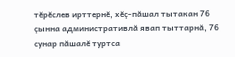тĕрĕслев ирттернĕ, хĕç-пăшал тытакан 76 çынна административлă явап тыттарнă, 76 сунар пăшалĕ туртса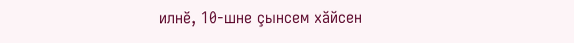илнĕ, 10-шне çынсем хăйсен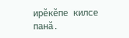ирĕкĕпе килсе панă.